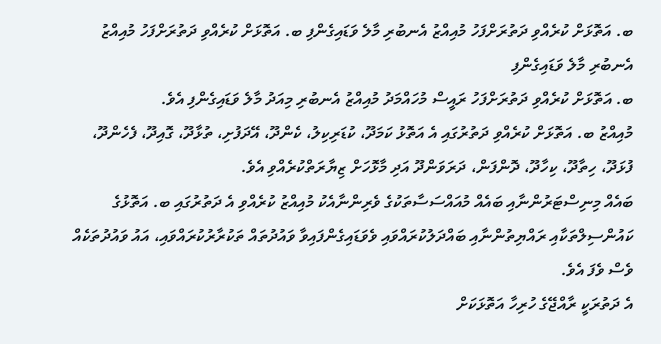ބ. އަތޮޅަށް ކުރެއްވި ދަތުރަށްފަހު މުއިއްޒު އެނބުރި މާލެ ވަޑައިގެންފި ބ. އަތޮޅަށް ކުރެއްވި ދަތުރަށްފަހު މުއިއްޒު އެނބުރި މާލެ ވަޑައިގެންފި
ބ. އަތޮޅަށް ކުރެއްވި ދަތުރަށްފަހު ރައީސް މުހައްމަދު މުއިއްޒު އެނބުރި މިއަދު މާލެ ވަޑައިގެންފި އެވެ.
މުއިއްޒު ބ. އަތޮޅަށް ކުރެއްވި ދަތުރުގައި އެ އަތޮޅު ކަމަދޫ، ކުޑަރިކިލު، ކެންދޫ، އޭދަފުށި، ތުޅާދޫ، ގޮއިދޫ، ފެހެންދޫ، ފުޅަދޫ، ހިތާދޫ، ކިހާދޫ، ދޮންފަން، ދަރަވަންދޫ އަދި މާޅޮހަށް ޒިޔާރަތްކުރެއްވި އެވެ.
ބައެއް މިނިސްޓަރުންނާއި ބައެއް މުއައްސަސާތަކުގެ ވެރިންނާއެކު މުއިއްޒު ކުރެއްވި އެ ދަތުރުގައި ބ. އަތޮޅުގެ ކައުންސިލްތަކާއި ރައްޔިތުންނާއި ބައްދަލުކުރައްވައި ވެވަޑައިގެންފައިވާ ވައުދުތައް ތަކުރާރުކުރައްވައި، އައު ވައުދުތަކެއް ވެސް ވެފަ އެވެ.
އެ ދަތުރަކީ ރާއްޖޭގެ ހުރިހާ އަތޮޅަކަށް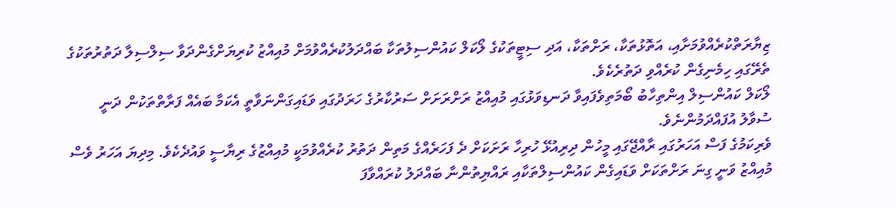ޒިޔާރަތްކުރެއްވުމަށާއި، އަތޮޅުތަކާ، ރަށްތަކާ، އަދި ސިޓީތަކުގެ ލޯކަލް ކައުންސިލުތަކާ ބައްދަލުކުރެއްވުމަށް މުއިއްޒު ކުރިޔަށްގެންދަވާ ސިލްސިލާ ދަތުރުތަކުގެ ތެރޭގައި ހިމެނިގެން ކުރެއްވި ދަތުރެކެވެ.
ލޯކަލް ކައުންސިލް އިންތިހާބު ބޯމަތިވެފައިވާ ދަނޑިވަޅުގައި މުއިއްޒު ރަށްރަށަށް ސަރުކާރުގެ ހަރަދުގައި ވަޑައިގަންނަވާތީ އެކަމާ ބައެއް ފަރާތްތަކުން ދަނީ ސުވާލު އުފައްދަމުންނެވެ.
ވެރިކަމުގެ ފަސް އަހަރުގައި ރާއްޖޭގައި މީހުން ދިރިއުޅޭ ހުރިހާ ރަށަކަށް ދެ ފަހަރެއްގެ މަތިން ދަތުރު ކުރެއްވުމަކީ މުއިއްޒުގެ ރިޔާސީ ވައުދެކެވެ. މިދިޔަ އަހަރު ވެސް މުއިއްޒު ވަނީ ގިނަ ރަށްތަކަށް ވަޑައިގެން ކައުންސިލްތަކާއި ރައްޔިތުންނާ ބައްދަލު ކުރައްވާފަ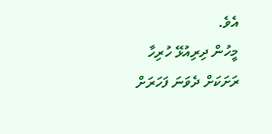އެވެ.
މީހުން ދިރިއުޅޭ ހުރިހާ ރަށަކަށް ދެވަނަ ފަހަރަށް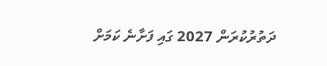ދަތުރުކުރަން 2027 ގައި ފަށާނެ ކަމަށް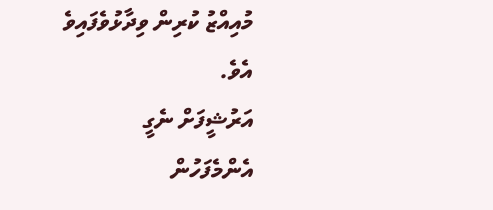މުއިއްޒު ކުރިން ވިދާޅުވެފައިވެ އެވެ.
އަރުޝީފަށް ނެގީ
އެންމެފަހުން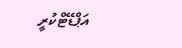އަޕްޑޭޓްކުރީ